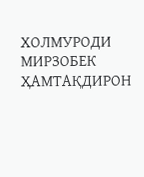ХОЛМУРОДИ МИРЗОБЕК ҲАМТАҚДИРОН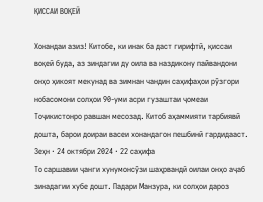ҚИССАИ ВОҚЕӢ

Хонандаи азиз! Китобе, ки инак ба даст гирифтӣ, қиссаи воқеӣ буда, аз зиндагии ду оила ва наздикону пайвандони онҳо ҳикоят мекунад ва зимнан чандин саҳифаҳои рўзгори нобасомони солҳои 90-уми асри гузаштаи ҷомеаи Тоҷикистонро равшан месозад. Китоб аҳаммияти тарбиявӣ дошта, барои доираи васеи хонандагон пешбинӣ гардидааст.
Зеҳн · 24 октябри 2024 · 22 саҳифа
То саршавии ҷанги хунумонсўзи шаҳрвандӣ оилаи онҳо аҷаб зинадагии хубе дошт. Падари Манзура, ки солҳои дароз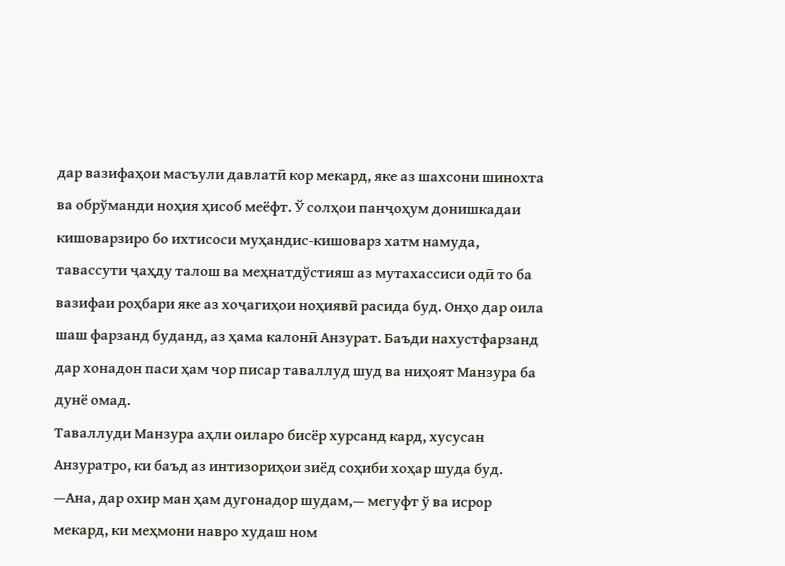дар вазифаҳои масъули давлатӣ кор мекард, яке аз шахсони шинохта ва обрўманди ноҳия ҳисоб меёфт. Ў солҳои панҷоҳум донишкадаи кишоварзиро бо ихтисоси муҳандис-кишоварз хатм намуда, тавассути ҷаҳду талош ва меҳнатдўстияш аз мутахассиси одӣ то ба вазифаи роҳбари яке аз хоҷагиҳои ноҳиявӣ расида буд. Онҳо дар оила шаш фарзанд буданд, аз ҳама калонӣ Анзурат. Баъди нахустфарзанд дар хонадон паси ҳам чор писар таваллуд шуд ва ниҳоят Манзура ба дунё омад.
Таваллуди Манзура аҳли оиларо бисёр хурсанд кард, хусусан Анзуратро, ки баъд аз интизориҳои зиёд соҳиби хоҳар шуда буд.
—Ана, дар охир ман ҳам дугонадор шудам,— мегуфт ў ва исрор мекард, ки меҳмони навро худаш ном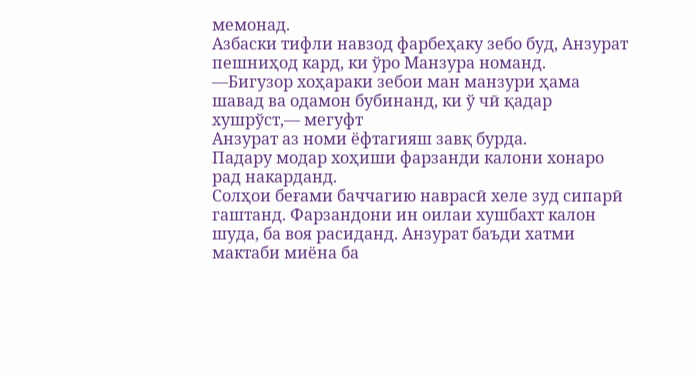мемонад.
Азбаски тифли навзод фарбеҳаку зебо буд, Анзурат пешниҳод кард, ки ўро Манзура номанд.
—Бигузор хоҳараки зебои ман манзури ҳама шавад ва одамон бубинанд, ки ў чӣ қадар хушрўст,— мегуфт
Анзурат аз номи ёфтагияш завқ бурда.
Падару модар хоҳиши фарзанди калони хонаро рад накарданд.
Солҳои беғами баччагию наврасӣ хеле зуд сипарӣ гаштанд. Фарзандони ин оилаи хушбахт калон шуда, ба воя расиданд. Анзурат баъди хатми мактаби миёна ба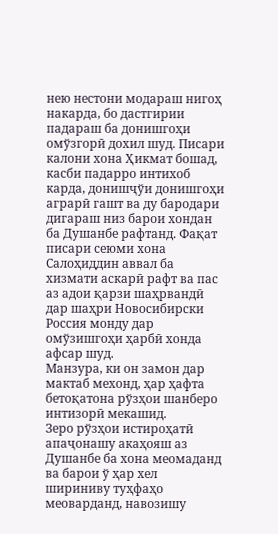нею нестони модараш нигоҳ накарда, бо дастгирии падараш ба донишгоҳи омўзгорӣ дохил шуд. Писари калони хона Ҳикмат бошад, касби падарро интихоб карда, донишҷўи донишгоҳи аграрӣ гашт ва ду бародари дигараш низ барои хондан ба Душанбе рафтанд. Фақат писари сеюми хона Салоҳиддин аввал ба хизмати аскарӣ рафт ва пас аз адои қарзи шаҳрвандӣ дар шаҳри Новосибирски Россия монду дар омўзишгоҳи ҳарбӣ хонда афсар шуд.
Манзура, ки он замон дар мактаб мехонд, ҳар ҳафта бетоқатона рўзҳои шанберо интизорӣ мекашид.
Зеро рўзҳои истироҳатӣ апаҷонашу акаҳояш аз
Душанбе ба хона меомаданд ва барои ў ҳар хел шириниву туҳфаҳо меоварданд, навозишу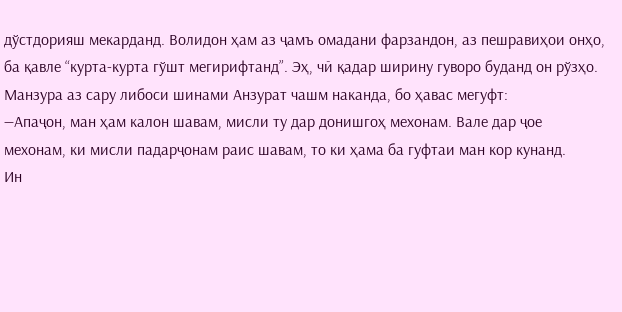дўстдорияш мекарданд. Волидон ҳам аз ҷамъ омадани фарзандон, аз пешравиҳои онҳо, ба қавле “курта-курта гўшт мегирифтанд”. Эҳ, чӣ қадар ширину гуворо буданд он рўзҳо. Манзура аз сару либоси шинами Анзурат чашм наканда, бо ҳавас мегуфт:
—Апаҷон, ман ҳам калон шавам, мисли ту дар донишгоҳ мехонам. Вале дар ҷое мехонам, ки мисли падарҷонам раис шавам, то ки ҳама ба гуфтаи ман кор кунанд.
Ин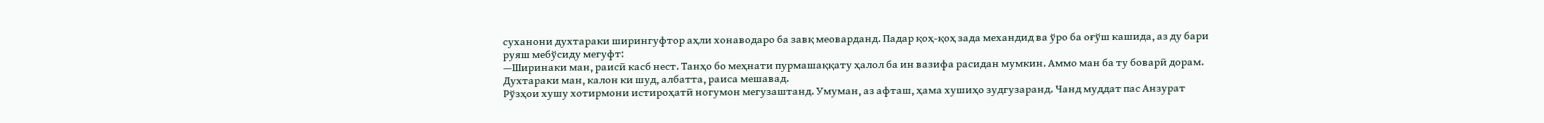суханони духтараки ширингуфтор аҳли хонаводаро ба завқ меоварданд. Падар қоҳ-қоҳ зада механдид ва ўро ба оғўш кашида, аз ду бари руяш мебўсиду мегуфт:
—Ширинаки ман, раисӣ касб нест. Танҳо бо меҳнати пурмашаққату ҳалол ба ин вазифа расидан мумкин. Аммо ман ба ту боварӣ дорам. Духтараки ман, калон ки шуд, албатта, раиса мешавад.
Рўзҳои хушу хотирмони истироҳатӣ ногумон мегузаштанд. Умуман, аз афташ, ҳама хушиҳо зудгузаранд. Чанд муддат пас Анзурат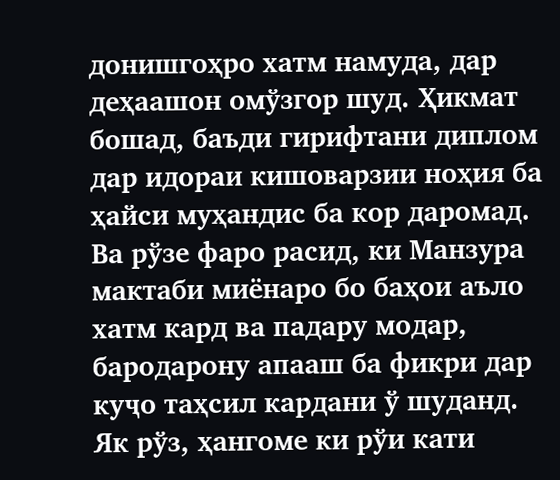донишгоҳро хатм намуда, дар деҳаашон омўзгор шуд. Ҳикмат бошад, баъди гирифтани диплом дар идораи кишоварзии ноҳия ба ҳайси муҳандис ба кор даромад.
Ва рўзе фаро расид, ки Манзура мактаби миёнаро бо баҳои аъло хатм кард ва падару модар, бародарону апааш ба фикри дар куҷо таҳсил кардани ў шуданд. Як рўз, ҳангоме ки рўи кати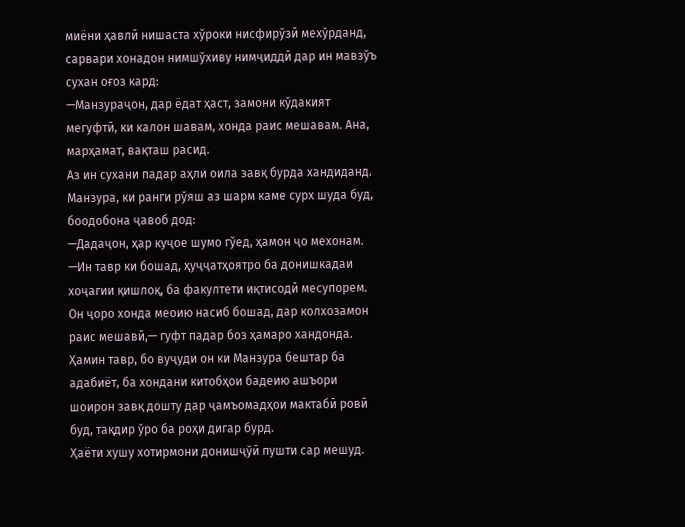миёни ҳавлӣ нишаста хўроки нисфирўзӣ мехўрданд, сарвари хонадон нимшўхиву нимҷиддӣ дар ин мавзўъ сухан оғоз кард:
—Манзураҷон, дар ёдат ҳаст, замони кўдакият мегуфтӣ, ки калон шавам, хонда раис мешавам. Ана, марҳамат, вақташ расид.
Аз ин сухани падар аҳли оила завқ бурда хандиданд. Манзура, ки ранги рўяш аз шарм каме сурх шуда буд, боодобона ҷавоб дод:
—Дадаҷон, ҳар куҷое шумо гўед, ҳамон ҷо мехонам.
—Ин тавр ки бошад, ҳуҷҷатҳоятро ба донишкадаи хоҷагии қишлоқ, ба факултети иқтисодӣ месупорем.
Он ҷоро хонда меоию насиб бошад, дар колхозамон раис мешавӣ,— гуфт падар боз ҳамаро хандонда.
Ҳамин тавр, бо вуҷуди он ки Манзура бештар ба адабиёт, ба хондани китобҳои бадеию ашъори шоирон завқ дошту дар ҷамъомадҳои мактабӣ ровӣ буд, тақдир ўро ба роҳи дигар бурд.
Ҳаёти хушу хотирмони донишҷўӣ пушти сар мешуд.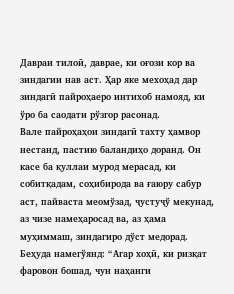Давраи тилоӣ, даврае, ки оғози кор ва зиндагии нав аст. Ҳар яке мехоҳад дар зиндагӣ пайроҳаеро интихоб намояд, ки ўро ба саодати рўзгор расонад.
Вале пайроҳаҳои зиндагӣ тахту ҳамвор нестанд, пастию баландиҳо доранд. Он касе ба қуллаи мурод мерасад, ки собитқадам, соҳибирода ва ғаюру сабур аст, пайваста меомўзад, ҷустуҷў мекунад, аз чизе намеҳаросад ва, аз ҳама муҳиммаш, зиндагиро дўст медорад. Беҳуда намегўянд: “Агар хоҳӣ, ки ризқат фаровон бошад, чун наҳанги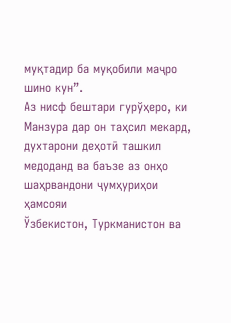муқтадир ба муқобили маҷро шино кун”.
Аз нисф бештари гурўҳеро, ки Манзура дар он таҳсил мекард, духтарони деҳотӣ ташкил медоданд ва баъзе аз онҳо шаҳрвандони ҷумҳуриҳои ҳамсояи
Ўзбекистон, Туркманистон ва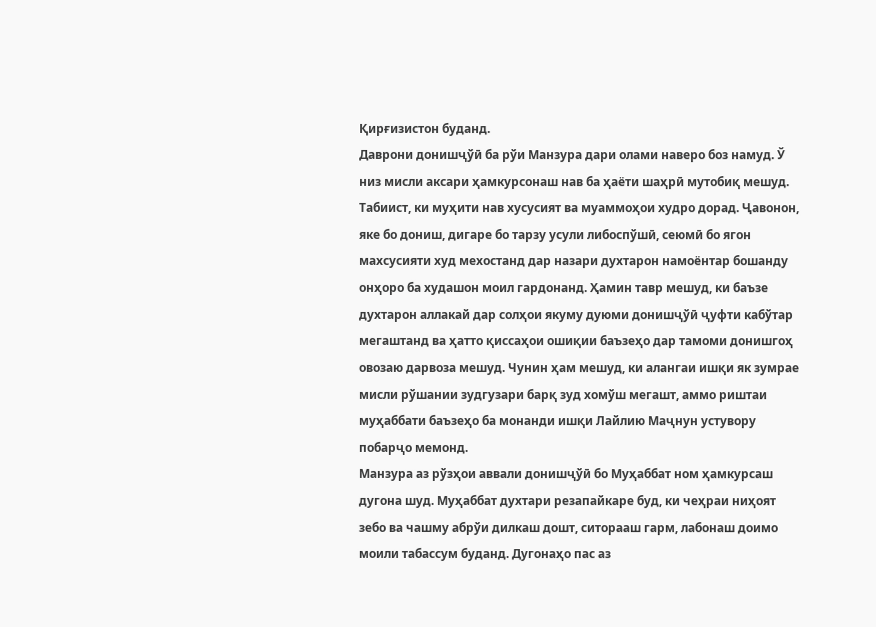Қирғизистон буданд.
Даврони донишҷўӣ ба рўи Манзура дари олами наверо боз намуд. Ў низ мисли аксари ҳамкурсонаш нав ба ҳаёти шаҳрӣ мутобиқ мешуд. Табиист, ки муҳити нав хусусият ва муаммоҳои худро дорад. Ҷавонон, яке бо дониш, дигаре бо тарзу усули либоспўшӣ, сеюмӣ бо ягон махсусияти худ мехостанд дар назари духтарон намоёнтар бошанду онҳоро ба худашон моил гардонанд. Ҳамин тавр мешуд, ки баъзе духтарон аллакай дар солҳои якуму дуюми донишҷўӣ ҷуфти кабўтар мегаштанд ва ҳатто қиссаҳои ошиқии баъзеҳо дар тамоми донишгоҳ овозаю дарвоза мешуд. Чунин ҳам мешуд, ки алангаи ишқи як зумрае мисли рўшании зудгузари барқ зуд хомўш мегашт, аммо риштаи муҳаббати баъзеҳо ба монанди ишқи Лайлию Маҷнун устувору побарҷо мемонд.
Манзура аз рўзҳои аввали донишҷўӣ бо Муҳаббат ном ҳамкурсаш дугона шуд. Муҳаббат духтари резапайкаре буд, ки чеҳраи ниҳоят зебо ва чашму абрўи дилкаш дошт, ситорааш гарм, лабонаш доимо моили табассум буданд. Дугонаҳо пас аз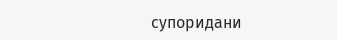супоридани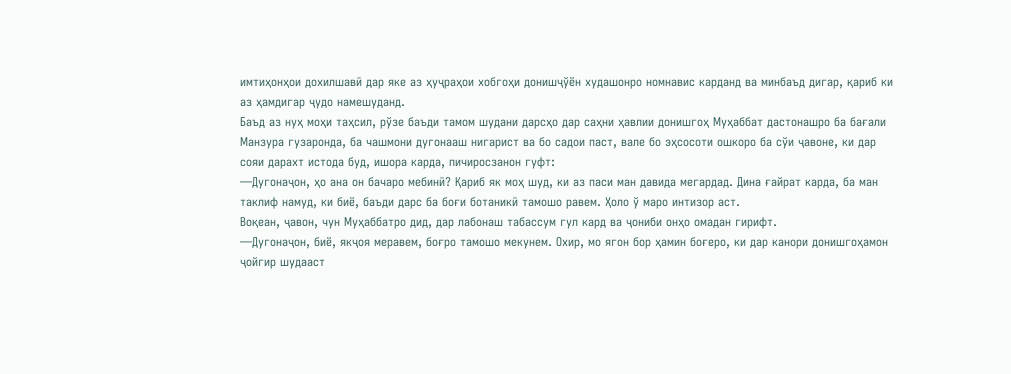имтиҳонҳои дохилшавӣ дар яке аз ҳуҷраҳои хобгоҳи донишҷўён худашонро номнавис карданд ва минбаъд дигар, қариб ки аз ҳамдигар ҷудо намешуданд.
Баъд аз нуҳ моҳи таҳсил, рўзе баъди тамом шудани дарсҳо дар саҳни ҳавлии донишгоҳ Муҳаббат дастонашро ба бағали Манзура гузаронда, ба чашмони дугонааш нигарист ва бо садои паст, вале бо эҳсосоти ошкоро ба сўи ҷавоне, ки дар сояи дарахт истода буд, ишора карда, пичиросзанон гуфт:
—Дугонаҷон, ҳо ана он бачаро мебинӣ? Қариб як моҳ шуд, ки аз паси ман давида мегардад. Дина ғайрат карда, ба ман таклиф намуд, ки биё, баъди дарс ба боғи ботаникӣ тамошо равем. Ҳоло ў маро интизор аст.
Воқеан, ҷавон, чун Муҳаббатро дид, дар лабонаш табассум гул кард ва ҷониби онҳо омадан гирифт.
—Дугонаҷон, биё, якҷоя меравем, боғро тамошо мекунем. Охир, мо ягон бор ҳамин боғеро, ки дар канори донишгоҳамон ҷойгир шудааст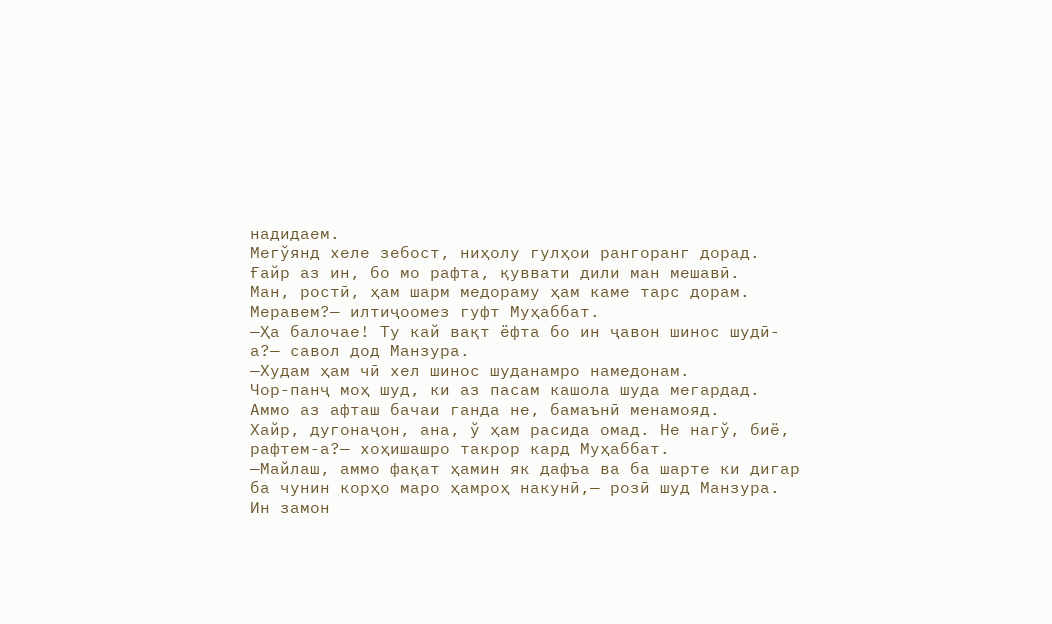надидаем.
Мегўянд хеле зебост, ниҳолу гулҳои рангоранг дорад.
Ғайр аз ин, бо мо рафта, қуввати дили ман мешавӣ.
Ман, ростӣ, ҳам шарм медораму ҳам каме тарс дорам.
Меравем?— илтиҷоомез гуфт Муҳаббат.
—Ҳа балочае! Ту кай вақт ёфта бо ин ҷавон шинос шудӣ-а?— савол дод Манзура.
—Худам ҳам чӣ хел шинос шуданамро намедонам.
Чор-панҷ моҳ шуд, ки аз пасам кашола шуда мегардад.
Аммо аз афташ бачаи ганда не, бамаънӣ менамояд.
Хайр, дугонаҷон, ана, ў ҳам расида омад. Не нагў, биё, рафтем-а?— хоҳишашро такрор кард Муҳаббат.
—Майлаш, аммо фақат ҳамин як дафъа ва ба шарте ки дигар ба чунин корҳо маро ҳамроҳ накунӣ,— розӣ шуд Манзура.
Ин замон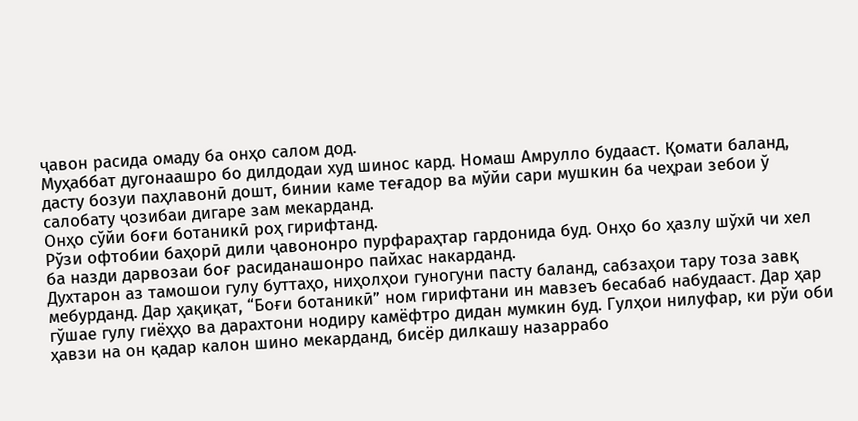ҷавон расида омаду ба онҳо салом дод.
Муҳаббат дугонаашро бо дилдодаи худ шинос кард. Номаш Амрулло будааст. Қомати баланд, дасту бозуи паҳлавонӣ дошт, бинии каме теғадор ва мўйи сари мушкин ба чеҳраи зебои ў салобату ҷозибаи дигаре зам мекарданд.
Онҳо сўйи боғи ботаникӣ роҳ гирифтанд.
Рўзи офтобии баҳорӣ дили ҷавононро пурфараҳтар гардонида буд. Онҳо бо ҳазлу шўхӣ чи хел ба назди дарвозаи боғ расиданашонро пайхас накарданд.
Духтарон аз тамошои гулу буттаҳо, ниҳолҳои гуногуни пасту баланд, сабзаҳои тару тоза завқ мебурданд. Дар ҳақиқат, “Боғи ботаникӣ” ном гирифтани ин мавзеъ бесабаб набудааст. Дар ҳар гўшае гулу гиёҳҳо ва дарахтони нодиру камёфтро дидан мумкин буд. Гулҳои нилуфар, ки рўи оби ҳавзи на он қадар калон шино мекарданд, бисёр дилкашу назаррабо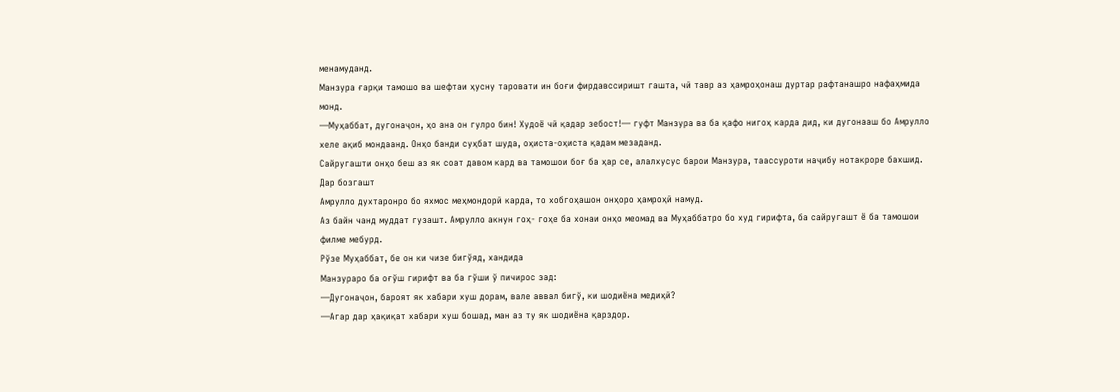менамуданд.
Манзура ғарқи тамошо ва шефтаи ҳусну таровати ин боғи фирдавссиришт гашта, чӣ тавр аз ҳамроҳонаш дуртар рафтанашро нафаҳмида монд.
—Муҳаббат, дугонаҷон, ҳо ана он гулро бин! Худоё чӣ қадар зебост!— гуфт Манзура ва ба қафо нигоҳ карда дид, ки дугонааш бо Амрулло хеле ақиб мондаанд. Онҳо банди суҳбат шуда, оҳиста-оҳиста қадам мезаданд.
Сайругашти онҳо беш аз як соат давом кард ва тамошои боғ ба ҳар се, алалхусус барои Манзура, таассуроти наҷибу нотакроре бахшид. Дар бозгашт
Амрулло духтаронро бо яхмос меҳмондорӣ карда, то хобгоҳашон онҳоро ҳамроҳӣ намуд.
Аз байн чанд муддат гузашт. Амрулло акнун гоҳ- гоҳе ба хонаи онҳо меомад ва Муҳаббатро бо худ гирифта, ба сайругашт ё ба тамошои филме мебурд.
Рўзе Муҳаббат, бе он ки чизе бигўяд, хандида
Манзураро ба оғўш гирифт ва ба гўши ў пичирос зад:
—Дугонаҷон, бароят як хабари хуш дорам, вале аввал бигў, ки шодиёна медиҳӣ?
—Агар дар ҳақиқат хабари хуш бошад, ман аз ту як шодиёна қарздор.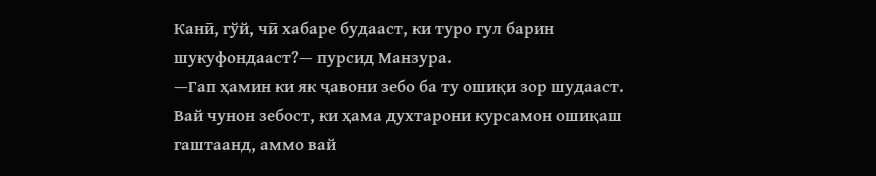Канӣ, гўй, чӣ хабаре будааст, ки туро гул барин шукуфондааст?— пурсид Манзура.
—Гап ҳамин ки як ҷавони зебо ба ту ошиқи зор шудааст. Вай чунон зебост, ки ҳама духтарони курсамон ошиқаш гаштаанд, аммо вай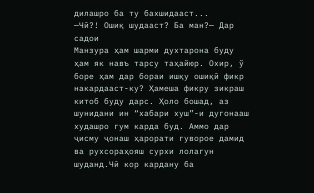дилашро ба ту бахшидааст...
—Чӣ?! Ошиқ шудааст? Ба ман?— Дар садои
Манзура ҳам шарми духтарона буду ҳам як навъ тарсу таҳайюр. Охир, ў боре ҳам дар бораи ишқу ошиқӣ фикр накардааст-ку? Ҳамеша фикру зикраш китоб буду дарс. Ҳоло бошад, аз шунидани ин “хабари хуш”-и дугонааш худашро гум карда буд. Аммо дар ҷисму ҷонаш ҳарорати гуворое дамид ва рухсораҳояш сурхи лолагун шуданд.Чӣ кор кардану ба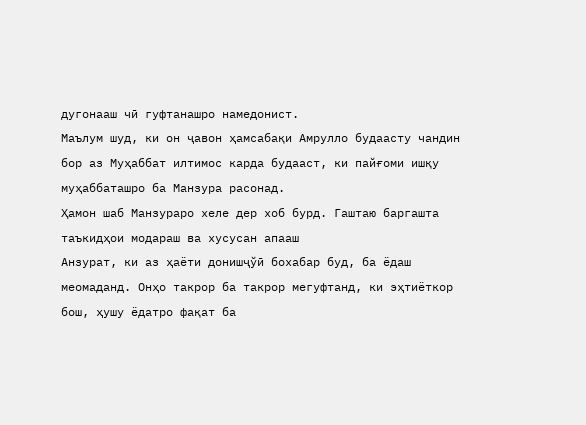дугонааш чӣ гуфтанашро намедонист.
Маълум шуд, ки он ҷавон ҳамсабақи Амрулло будаасту чандин бор аз Муҳаббат илтимос карда будааст, ки пайғоми ишқу муҳаббаташро ба Манзура расонад.
Ҳамон шаб Манзураро хеле дер хоб бурд. Гаштаю баргашта таъкидҳои модараш ва хусусан апааш
Анзурат, ки аз ҳаёти донишҷўӣ бохабар буд, ба ёдаш меомаданд. Онҳо такрор ба такрор мегуфтанд, ки эҳтиёткор бош, ҳушу ёдатро фақат ба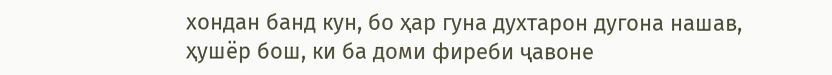хондан банд кун, бо ҳар гуна духтарон дугона нашав, ҳушёр бош, ки ба доми фиреби ҷавоне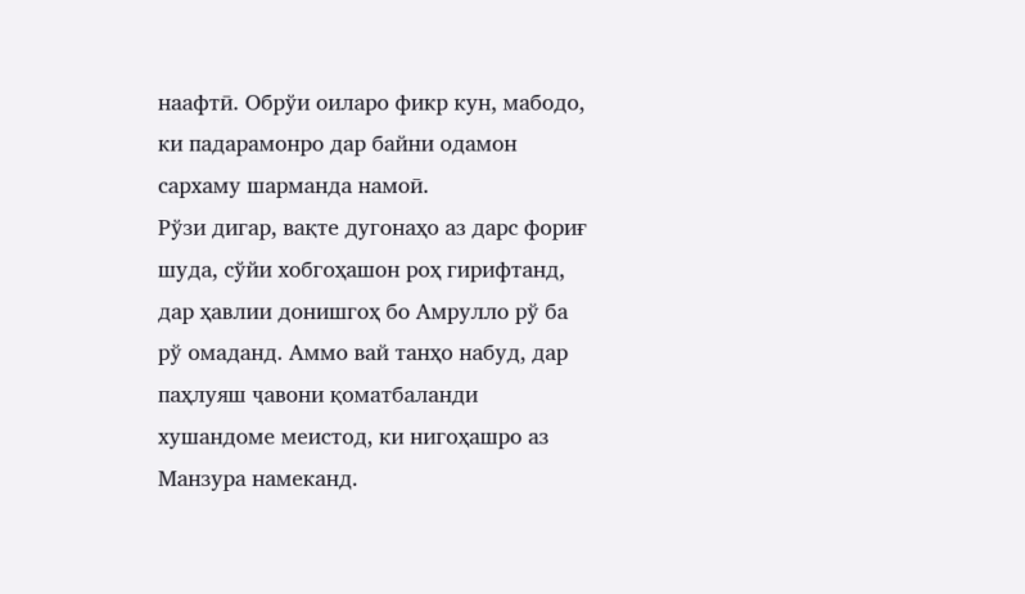наафтӣ. Обрўи оиларо фикр кун, мабодо, ки падарамонро дар байни одамон сархаму шарманда намоӣ.
Рўзи дигар, вақте дугонаҳо аз дарс фориғ шуда, сўйи хобгоҳашон роҳ гирифтанд, дар ҳавлии донишгоҳ бо Амрулло рў ба рў омаданд. Аммо вай танҳо набуд, дар паҳлуяш ҷавони қоматбаланди хушандоме меистод, ки нигоҳашро аз Манзура намеканд.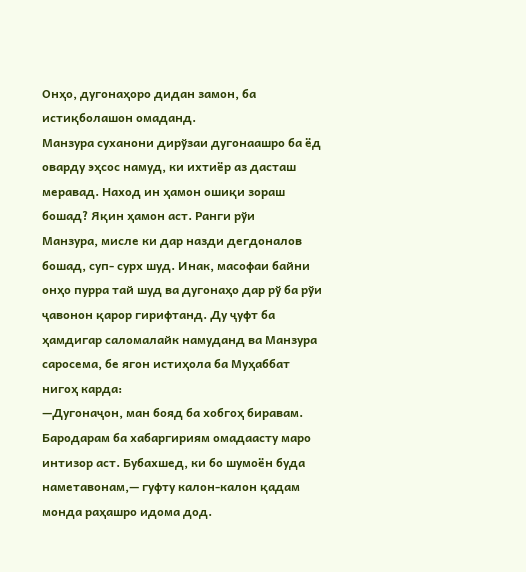Онҳо, дугонаҳоро дидан замон, ба истиқболашон омаданд.
Манзура суханони дирўзаи дугонаашро ба ёд оварду эҳсос намуд, ки ихтиёр аз дасташ меравад. Наход ин ҳамон ошиқи зораш бошад? Яқин ҳамон аст. Ранги рўи
Манзура, мисле ки дар назди дегдоналов бошад, суп- сурх шуд. Инак, масофаи байни онҳо пурра тай шуд ва дугонаҳо дар рў ба рўи ҷавонон қарор гирифтанд. Ду ҷуфт ба ҳамдигар саломалайк намуданд ва Манзура саросема, бе ягон истиҳола ба Муҳаббат нигоҳ карда:
—Дугонаҷон, ман бояд ба хобгоҳ биравам.
Бародарам ба хабаргириям омадаасту маро интизор аст. Бубахшед, ки бо шумоён буда наметавонам,— гуфту калон-калон қадам монда раҳашро идома дод.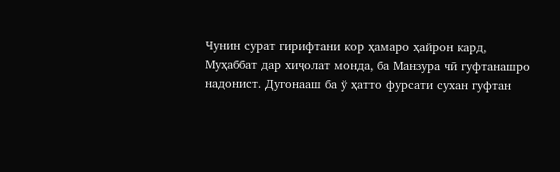Чунин сурат гирифтани кор ҳамаро ҳайрон кард,
Муҳаббат дар хиҷолат монда, ба Манзура чӣ гуфтанашро надонист. Дугонааш ба ў ҳатто фурсати сухан гуфтан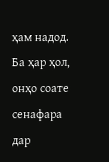ҳам надод. Ба ҳар ҳол, онҳо соате сенафара дар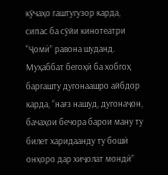кўчаҳо гаштугузор карда, сипас ба сўйи кинотеатри “Ҷомӣ” равона шуданд.
Муҳаббат бегоҳӣ ба хобгоҳ баргашту дугонаашро айбдор карда, “нағз нашуд, дугонаҷон, бачаҳои бечора барои ману ту билет харидаанду ту бошӣ онҳоро дар хиҷолат мондӣ”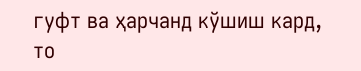гуфт ва ҳарчанд кўшиш кард, то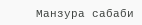Манзура сабаби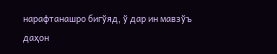нарафтанашро бигўяд, ў дар ин мавзўъ даҳон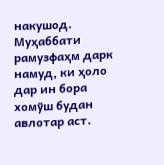накушод. Муҳаббати рамузфаҳм дарк намуд, ки ҳоло дар ин бора хомўш будан авлотар аст.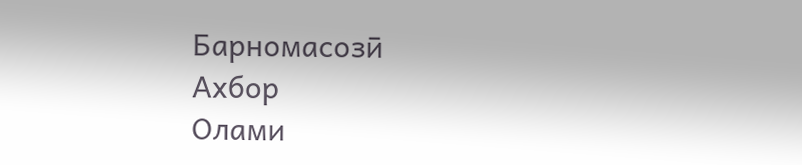Барномасозӣ
Ахбор
Олами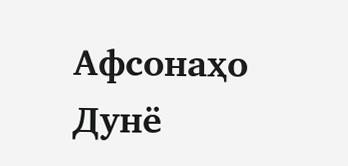Афсонаҳо
Дунё